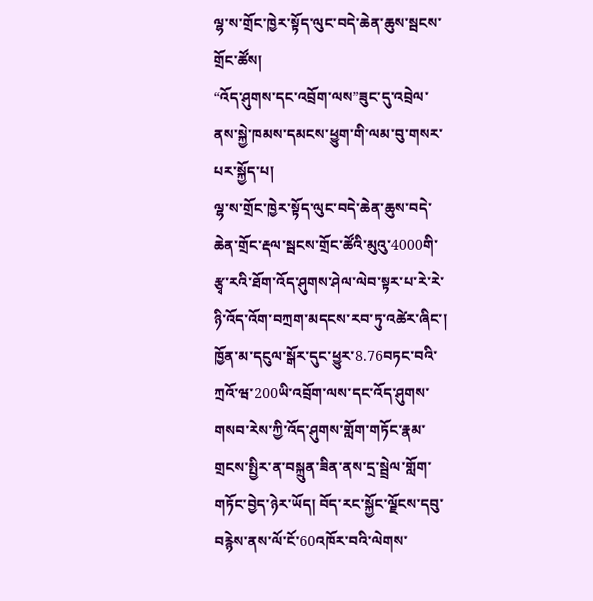ལྷ་ས་གྲོང་ཁྱེར་སྟོད་ལུང་བདེ་ཆེན་ཆུས་སྦངས་གྲོང་ཚོས།
“འོད་ཤུགས་དང་འབྲོག་ལས”ཟུང་དུ་འབྲེལ་ནས་སྐྱེ་ཁམས་དམངས་ཕྱུག་གི་ལམ་བུ་གསར་པར་སྐྱོད་པ།
ལྷ་ས་གྲོང་ཁྱེར་སྟོད་ལུང་བདེ་ཆེན་ཆུས་བདེ་ཆེན་གྲོང་རྡལ་སྦངས་གྲོང་ཚོའི་མུའུ་4000གི་རྩྭ་རའི་ཐོག་འོད་ཤུགས་ཤེལ་ལེབ་སྟར་པ་རེ་རེ་ཉི་འོད་འོག་བཀྲག་མདངས་རབ་ཏུ་འཚེར་ཞིང་། ཁྱོན་མ་དངུལ་སྒོར་དུང་ཕྱུར་8.76བཏང་བའི་ཀྲའོ་ཝ་200ཡི་འབྲོག་ལས་དང་འོད་ཤུགས་གསབ་རེས་ཀྱི་འོད་ཤུགས་གློག་གཏོང་རྣམ་གྲངས་སྤྱིར་ན་བསྐྲུན་ཟིན་ནས་དྲ་སྦྲེལ་གློག་གཏོང་བྱེད་ཉེར་ཡོད། བོད་རང་སྐྱོང་ལྗོངས་དབུ་བརྙེས་ནས་ལོ་ངོ་60འཁོར་བའི་ལེགས་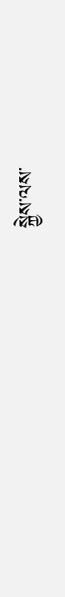སྐྱེས་ལས་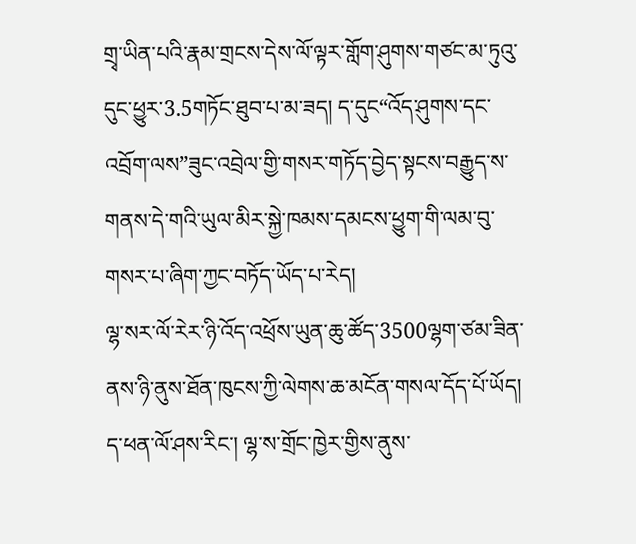གྲྭ་ཡིན་པའི་རྣམ་གྲངས་དེས་ལོ་ལྟར་གློག་ཤུགས་གཙང་མ་ཏུའུ་དུང་ཕྱུར་3.5གཏོང་ཐུབ་པ་མ་ཟད། ད་དུང“འོད་ཤུགས་དང་འབྲོག་ལས”ཟུང་འབྲེལ་གྱི་གསར་གཏོད་བྱེད་སྟངས་བརྒྱུད་ས་གནས་དེ་གའི་ཡུལ་མིར་སྐྱེ་ཁམས་དམངས་ཕྱུག་གི་ལམ་བུ་གསར་པ་ཞིག་ཀྱང་བཏོད་ཡོད་པ་རེད།
ལྷ་སར་ལོ་རེར་ཉི་འོད་འཕྲོས་ཡུན་ཆུ་ཚོད་3500ལྷག་ཙམ་ཟིན་ནས་ཉི་ནུས་ཐོན་ཁུངས་ཀྱི་ལེགས་ཆ་མངོན་གསལ་དོད་པོ་ཡོད། ད་ཕན་ལོ་ཤས་རིང་། ལྷ་ས་གྲོང་ཁྱེར་གྱིས་ནུས་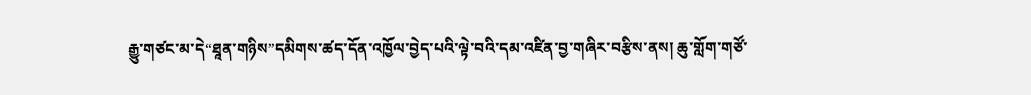རྒྱུ་གཙང་མ་དེ“ཐཱན་གཉིས”དམིགས་ཚད་དོན་འཁྱོལ་བྱེད་པའི་ལྟེ་བའི་དམ་འཛིན་བྱ་གཞིར་བརྩིས་ནས། ཆུ་གློག་གཙོ་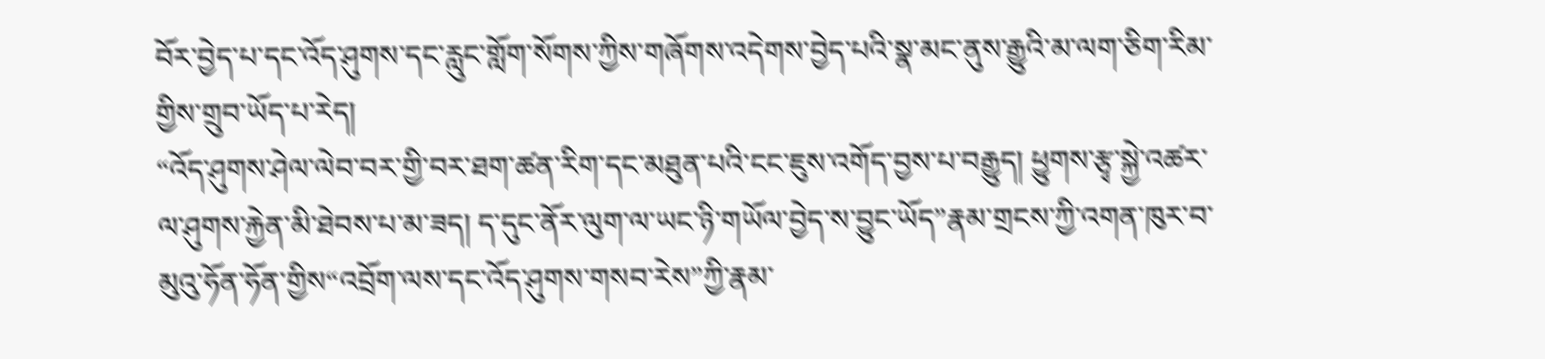བོར་བྱེད་པ་དང་འོད་ཤུགས་དང་རླུང་གློག་སོགས་ཀྱིས་གཞོགས་འདེགས་བྱེད་པའི་སྣ་མང་ནུས་རྒྱུའི་མ་ལག་ཅིག་རིམ་གྱིས་གྲུབ་ཡོད་པ་རེད།
“འོད་ཤུགས་ཤེལ་ལེབ་བར་གྱི་བར་ཐག་ཚན་རིག་དང་མཐུན་པའི་ངང་ཇུས་འགོད་བྱས་པ་བརྒྱུད། ཕྱུགས་རྩྭ་སྐྱེ་འཚར་ལ་ཤུགས་རྐྱེན་མི་ཐེབས་པ་མ་ཟད། ད་དུང་ནོར་ལུག་ལ་ཡང་ཉི་གཡོལ་བྱེད་ས་བྱུང་ཡོད”རྣམ་གྲངས་ཀྱི་འགན་ཁུར་བ་མུའུ་ཧོན་ཧོན་གྱིས“འབྲོག་ལས་དང་འོད་ཤུགས་གསབ་རེས”ཀྱི་རྣམ་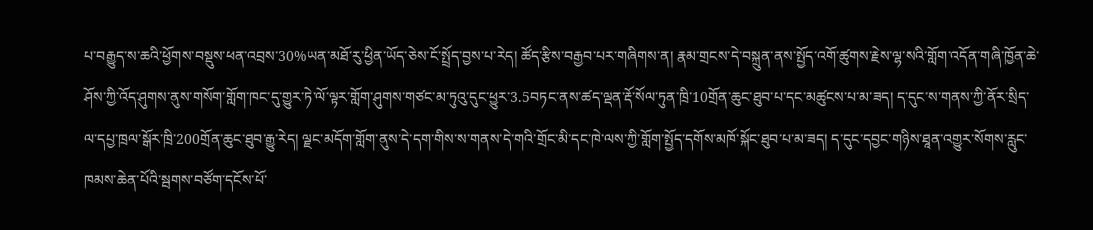པ་བརྒྱུད་ས་ཆའི་ཕྱོགས་བསྡུས་ཕན་འབྲས་30%ཡན་མཐོ་རུ་ཕྱིན་ཡོད་ཅེས་ངོ་སྤྲོད་བྱས་པ་རེད། ཚོད་རྩིས་བརྒྱབ་པར་གཞིགས་ན། རྣམ་གྲངས་དེ་བསྐྲུན་ནས་སྤྱོད་འགོ་ཚུགས་རྗེས་ལྷ་སའི་གློག་འདོན་གཞི་ཁྱོན་ཆེ་ཤོས་ཀྱི་འོད་ཤུགས་ནུས་གསོག་གློག་ཁང་དུ་གྱུར་ཏེ་ལོ་ལྟར་གློག་ཤུགས་གཙང་མ་ཏུའུ་དུང་ཕྱུར་3.5བཏང་ནས་ཚད་ལྡན་རྡོ་སོལ་ཏུན་ཁྲི་10གྲོན་ཆུང་ཐུབ་པ་དང་མཚུངས་པ་མ་ཟད། ད་དུང་ས་གནས་ཀྱི་ནོར་སྲིད་ལ་དཔྱ་ཁྲལ་སྒོར་ཁྲི་200གྲོན་ཆུང་ཐུབ་རྒྱུ་རེད། ལྗང་མདོག་གློག་ནུས་དེ་དག་གིས་ས་གནས་དེ་གའི་གྲོང་མི་དང་ཁེ་ལས་ཀྱི་གློག་སྤྱོད་དགོས་མཁོ་སྐོང་ཐུབ་པ་མ་ཟད། ད་དུང་དབྱང་གཉིས་ཐཱན་འགྱུར་སོགས་རླུང་ཁམས་ཆེན་པོའི་སྦགས་བཙོག་དངོས་པོ་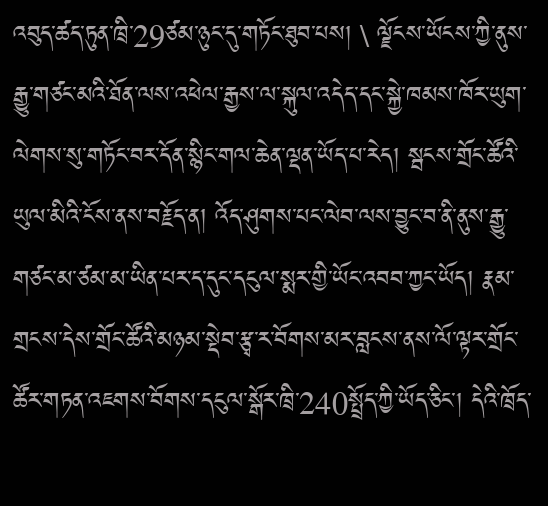འབུད་ཚད་ཏུན་ཁྲི་29ཙམ་ཉུང་དུ་གཏོང་ཐུབ་པས། \ ལྗོངས་ཡོངས་ཀྱི་ནུས་རྒྱུ་གཙང་མའི་ཐོན་ལས་འཕེལ་རྒྱས་ལ་སྐུལ་འདེད་དང་སྐྱེ་ཁམས་ཁོར་ཡུག་ལེགས་སུ་གཏོང་བར་དོན་སྙིང་གལ་ཆེན་ལྡན་ཡོད་པ་རེད། སྦངས་གྲོང་ཚོའི་ཡུལ་མིའི་ངོས་ནས་བརྗོད་ན། འོད་ཤུགས་པང་ལེབ་ལས་བྱུང་བ་ནི་ནུས་རྒྱུ་གཙང་མ་ཙམ་མ་ཡིན་པར་ད་དུང་དངུལ་སྨར་གྱི་ཡོང་འབབ་ཀྱང་ཡོད། རྣམ་གྲངས་དེས་གྲོང་ཚོའི་མཉམ་སྡེབ་རྩྭ་ར་བོགས་མར་བླངས་ནས་ལོ་ལྟར་གྲོང་ཚོར་གཏན་འཇགས་བོགས་དངུལ་སྒོར་ཁྲི་240སྤྲོད་ཀྱི་ཡོད་ཅིང་། དེའི་ཁྲོད་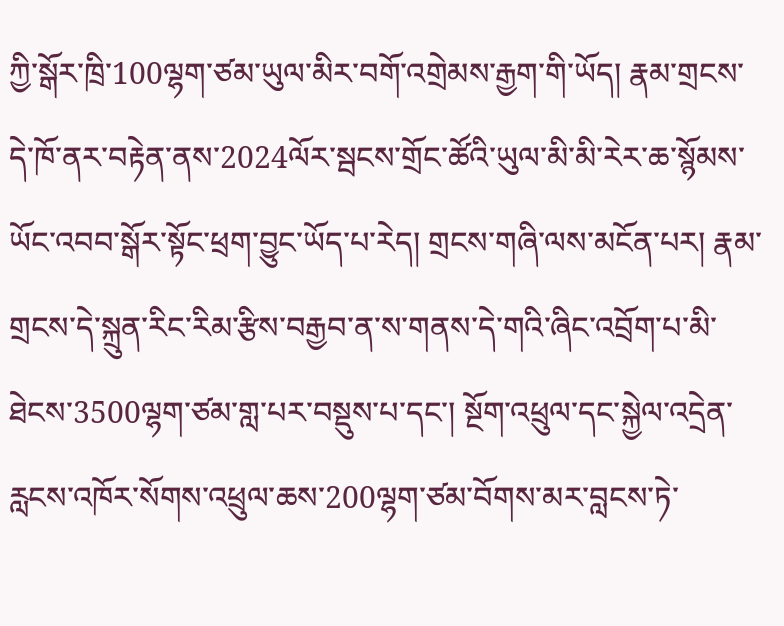ཀྱི་སྒོར་ཁྲི་100ལྷག་ཙམ་ཡུལ་མིར་བགོ་འགྲེམས་རྒྱག་གི་ཡོད། རྣམ་གྲངས་དེ་ཁོ་ནར་བརྟེན་ནས་2024ལོར་སྦངས་གྲོང་ཚོའི་ཡུལ་མི་མི་རེར་ཆ་སྙོམས་ཡོང་འབབ་སྒོར་སྟོང་ཕྲག་བྱུང་ཡོད་པ་རེད། གྲངས་གཞི་ལས་མངོན་པར། རྣམ་གྲངས་དེ་སྐྲུན་རིང་རིམ་རྩིས་བརྒྱབ་ན་ས་གནས་དེ་གའི་ཞིང་འབྲོག་པ་མི་ཐེངས་3500ལྷག་ཙམ་གླ་པར་བསྡུས་པ་དང་། སྔོག་འཕྲུལ་དང་སྐྱེལ་འདྲེན་རླངས་འཁོར་སོགས་འཕྲུལ་ཆས་200ལྷག་ཙམ་བོགས་མར་བླངས་ཏེ་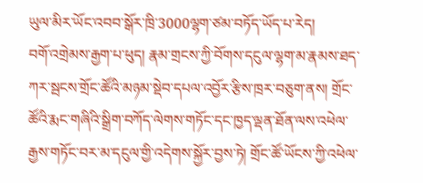ཡུལ་མིར་ཡོང་འབབ་སྒོར་ཁྲི་3000ལྷག་ཙམ་བཏོད་ཡོད་པ་རེད།
བགོ་འགྲེམས་རྒྱག་པ་ཕུད། རྣམ་གྲངས་ཀྱི་བོགས་དངུལ་ལྷག་མ་རྣམས་ཐད་ཀར་སྦངས་གྲོང་ཚོའི་མཉམ་སྡེབ་དཔལ་འབྱོར་རྩིས་ཁྲར་བཅུག་ནས། གྲོང་ཚོའི་རྨང་གཞིའི་སྒྲིག་བཀོད་ལེགས་གཏོང་དང་ཁྱད་ལྡན་ཐོན་ལས་འཕེལ་རྒྱས་གཏོང་བར་མ་དངུལ་གྱི་འདེགས་སྐྱོར་བྱས་ཏེ། གྲོང་ཚོ་ཡོངས་ཀྱི་འཕེལ་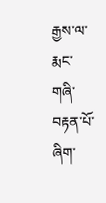རྒྱས་ལ་རྨང་གཞི་བརྟན་པོ་ཞིག་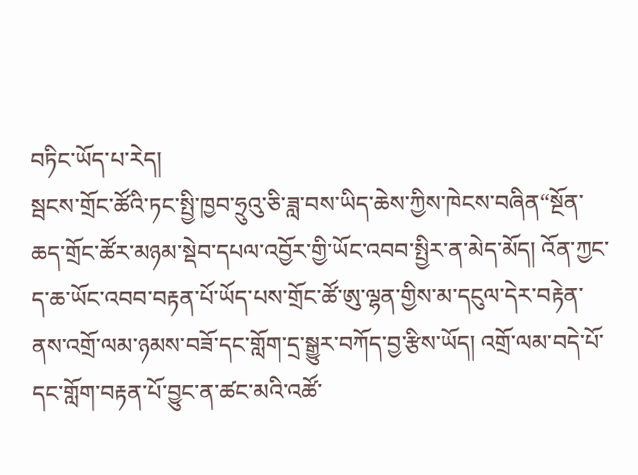བཏིང་ཡོད་པ་རེད།
སྦངས་གྲོང་ཚོའི་ཏང་སྤྱི་ཁྱབ་ཧྲུའུ་ཅི་ཟླ་བས་ཡིད་ཆེས་ཀྱིས་ཁེངས་བཞིན“སྔོན་ཆད་གྲོང་ཚོར་མཉམ་སྡེབ་དཔལ་འབྱོར་གྱི་ཡོང་འབབ་སྤྱིར་ན་མེད་མོད། འོན་ཀྱང་ད་ཆ་ཡོང་འབབ་བརྟན་པོ་ཡོད་པས་གྲོང་ཚོ་ཨུ་ལྷན་གྱིས་མ་དངུལ་དེར་བརྟེན་ནས་འགྲོ་ལམ་ཉམས་བཟོ་དང་གློག་དྲ་སྒྱུར་བཀོད་བྱ་རྩིས་ཡོད། འགྲོ་ལམ་བདེ་པོ་དང་གློག་བརྟན་པོ་བྱུང་ན་ཚང་མའི་འཚོ་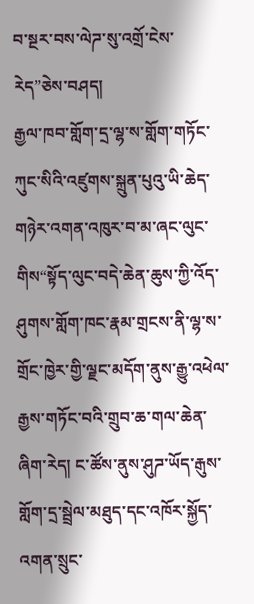བ་སྔར་བས་ལེཌ་སུ་འགྲོ་ངེས་རེད”ཅེས་བཤད།
རྒྱལ་ཁབ་གློག་དྲ་ལྷ་ས་གློག་གཏོང་ཀུང་སིའི་འཛུགས་སྐྲུན་པུའུ་ཡི་ཆེད་གཉེར་འགན་འཁུར་བ་མ་ཞང་ལུང་གིས“སྟོད་ལུང་བདེ་ཆེན་ཆུས་ཀྱི་འོད་ཤུགས་གློག་ཁང་རྣམ་གྲངས་ནི་ལྷ་ས་གྲོང་ཁྱེར་གྱི་ལྗང་མདོག་ནུས་རྒྱུ་འཕེལ་རྒྱས་གཏོང་བའི་གྲུབ་ཆ་གལ་ཆེན་ཞིག་རེད། ང་ཚོས་ནུས་ཤུཌ་ཡོད་རྒུས་གློག་དྲ་སྦྲེལ་མཐུད་དང་འཁོར་སྐྱོད་འགན་སྲུང་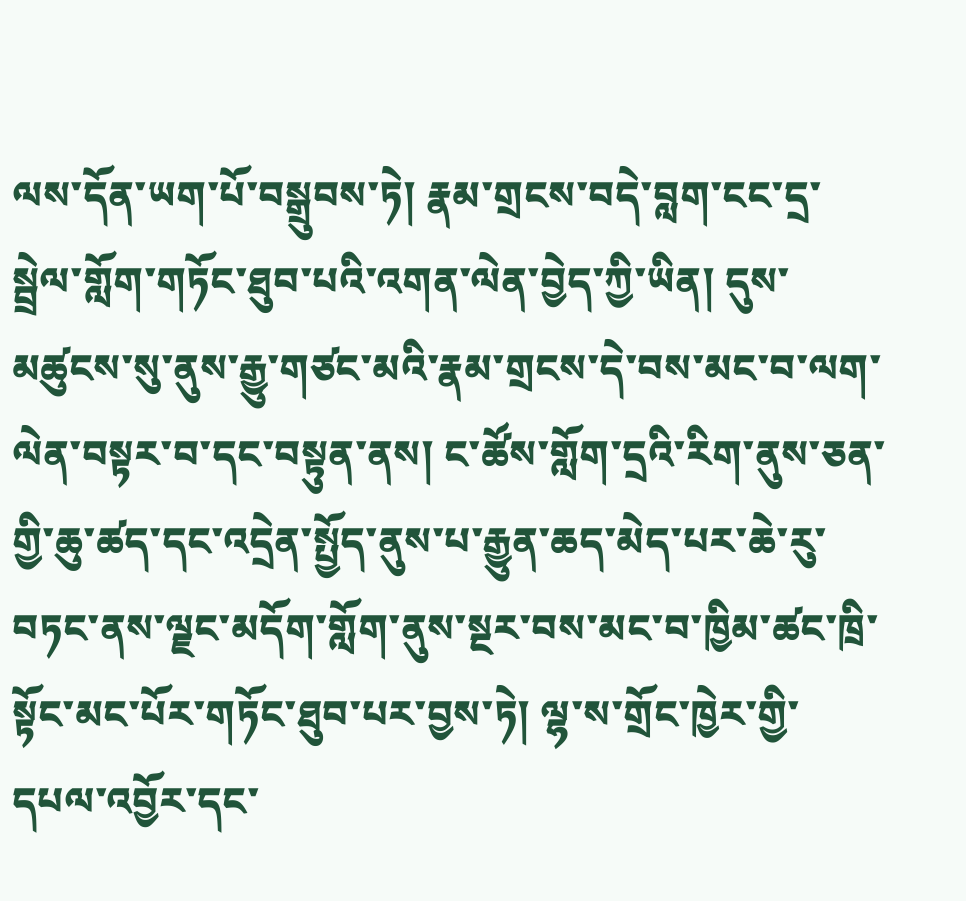ལས་དོན་ཡག་པོ་བསྒྲུབས་ཏེ། རྣམ་གྲངས་བདེ་བླག་ངང་དྲ་སྦྲེལ་གློག་གཏོང་ཐུབ་པའི་འགན་ལེན་བྱེད་ཀྱི་ཡིན། དུས་མཚུངས་སུ་ནུས་རྒྱུ་གཙང་མའི་རྣམ་གྲངས་དེ་བས་མང་བ་ལག་ལེན་བསྟར་བ་དང་བསྟུན་ནས། ང་ཚོས་གློག་དྲའི་རིག་ནུས་ཅན་གྱི་ཆུ་ཚད་དང་འདྲེན་སྤྱོད་ནུས་པ་རྒྱུན་ཆད་མེད་པར་ཆེ་རུ་བཏང་ནས་ལྗང་མདོག་གློག་ནུས་སྔར་བས་མང་བ་ཁྱིམ་ཚང་ཁྲི་སྟོང་མང་པོར་གཏོང་ཐུབ་པར་བྱས་ཏེ། ལྷ་ས་གྲོང་ཁྱེར་གྱི་དཔལ་འབྱོར་དང་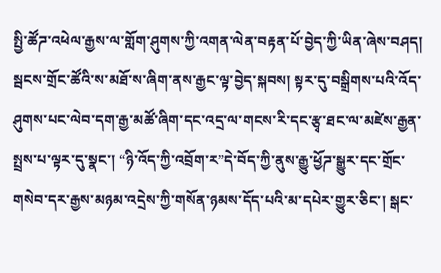སྤྱི་ཚོཌ་འཕེལ་རྒྱས་ལ་གློག་ཤུགས་ཀྱི་འགན་ལེན་བརྟན་པོ་བྱེད་ཀྱི་ཡིན་ཞེས་བཤད།
སྦངས་གྲོང་ཚོའི་ས་མཐོ་ས་ཞིག་ནས་རྒྱང་ལྟ་བྱེད་སྐབས། སྟར་དུ་བསྒྲིགས་པའི་འོད་ཤུགས་པང་ལེབ་དག་རྒྱ་མཚོ་ཞིག་དང་འདྲ་ལ་གངས་རི་དང་རྩྭ་ཐང་ལ་མཛེས་རྒྱན་སྤྲས་པ་ལྟར་དུ་སྣང་། “ཉི་འོད་ཀྱི་འབྲོག་ར”དེ་བོད་ཀྱི་ནུས་རྒྱུ་ཕྱོཌ་སྒྱུར་དང་གྲོང་གསེབ་དར་རྒྱས་མཉམ་འདྲེས་ཀྱི་གསོན་ཉམས་དོད་པའི་མ་དཔེར་གྱུར་ཅིང་། སྒང་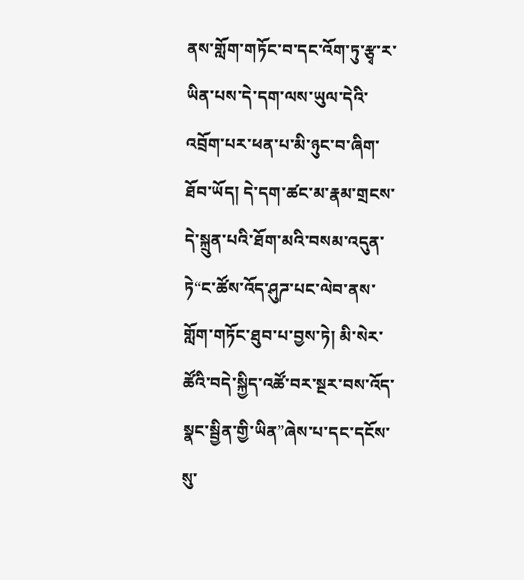ནས་གློག་གཏོང་བ་དང་འོག་ཏུ་རྩྭ་ར་ཡིན་པས་དེ་དག་ལས་ཡུལ་དེའི་འབྲོག་པར་ཕན་པ་མི་ཉུང་བ་ཞིག་ཐོབ་ཡོད། དེ་དག་ཚང་མ་རྣམ་གྲངས་དེ་སྐྲུན་པའི་ཐོག་མའི་བསམ་འདུན་ཏེ“ང་ཚོས་འོད་ཤུཌ་པང་ལེབ་ནས་གློག་གཏོང་ཐུབ་པ་བྱས་ཏེ། མི་སེར་ཚོའི་བདེ་སྐྱིད་འཚོ་བར་སྔར་བས་འོད་སྣང་སྦྱིན་གྱི་ཡིན”ཞེས་པ་དང་དངོས་སུ་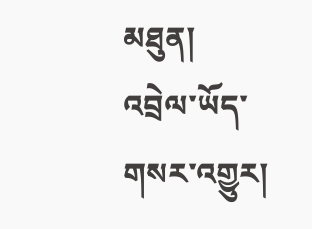མཐུན།
འབྲེལ་ཡོད་གསར་འགྱུར།